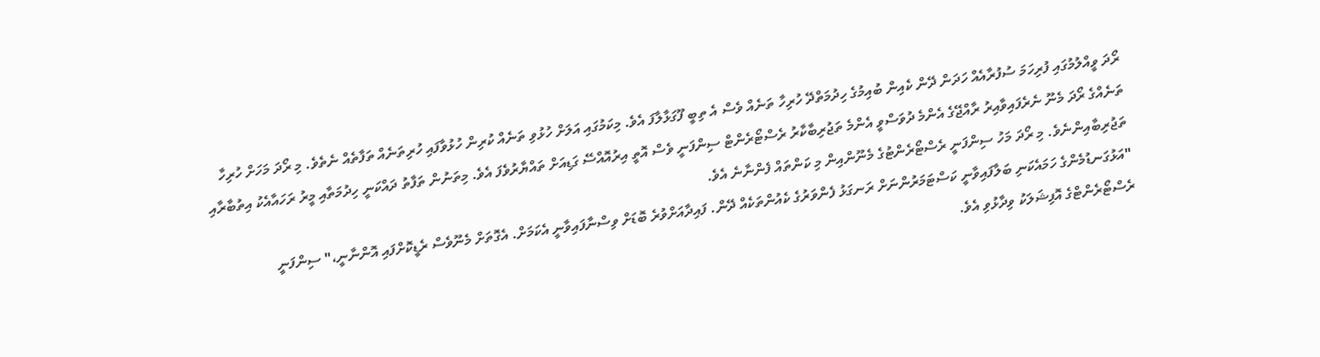ރޯދަ ވީއްލުމުގައި ފުރިހަމަ ސުފުރާއެއް ހަދަން ދޭން ކެއިން ބުއިމުގެ ހިދުމަތްދޭ ހުރިހާ ތަނެއް ވެސް އެ ތިބީ ފޫގަޅާލާފަ އެވެ. މިކަމުގައި އަލަށް ހުޅުވި ތަނެއް ކުރިން ހުޅުވާފައި ހުރިތަނެއް ތަފާތެއް ނެތެވެ. މި ރޯދަ މަހަށް ހުރިހާ ތަނެއްގެ ރޯދަ މެނޫ ނެރެފައިވާއިރު ރާއްޖޭގެ އެންމެ ދުވަސްވީ އެންމެ ތަޖުރިބާކާރު ރެސްޓޯރެންޓް ސިންފަނީ ވެސް އޮތީ އިރުއޮއްސޭ ގަޑިއަށް ތައްޔާރުވެފަ އެވެ. މިތަނުން ތަފާތު ދައްކަނީ ހިދުމަތާއި މީރު ރަހައާއެކު އިތުބާރާއި ތަޖުރިބާއިންނެވެ. މި ރޯދަ މަހު ސިންފަނީ ރެސްޓޯރެންޓުގެ މެނޫންއިން މި ކަންތައް ފެންނާނެ އެވެ.
"އަޅުގަނޑުމެންގެ ހަމައެކަނި ބަލާފައިވާނީ ކަސްޓަމަރުންނަށް ރަނގަޅު ފެންވަރުގެ ކެއުންތަކެއް ދޭން. ފައިދާއަށްވުރެ ބޮޑަށް ވިސްނާފައިވާނީ އެކަމަށް. އެގޮތަށް މެނޫވެސް ރެޑީކޮށްފައި އޮންނާނީ،" ސިންފަނީ ރެސްޓޯރެންޓްގެ އޮފިޝަލަކު ވިދާޅުވި އެވެ.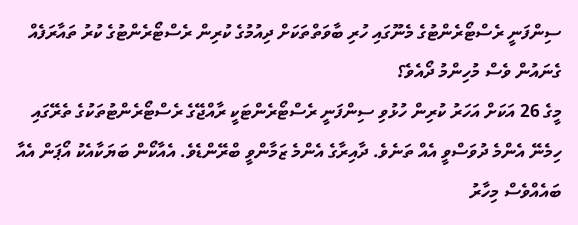ސިންފަނީ ރެސްޓޯރެންޓުގެ މެނޫގައި ހުރި ބާވަތްތަކަށް ދިއުމުގެ ކުރިން ރެސްޓޯރެންޓުގެ ކުރު ތައާރަފެއް ގެނައުން ވެސް މުހިންމު ދޯއެވެ؟
މީގެ 26 އަކަށް އަހަރު ކުރިން ހުޅުވި ސިންފަނީ ރެސްޓޯރެންޓަކީ ރާއްޖޭގެ ރެސްޓޯރެންޓުތަކުގެ ތެރޭގައި ހިމެނޭ އެންމެ ދުވަސްވީ އެއް ތަނެވެ. ދާއިރާގެ އެންމެ ޒަމާންވީ ބްރޭންޑެވެ. އެއާކޯން ބަޔަކާއެކު އޯޕަން އެއާ ބައެއްވެސް މިހާރު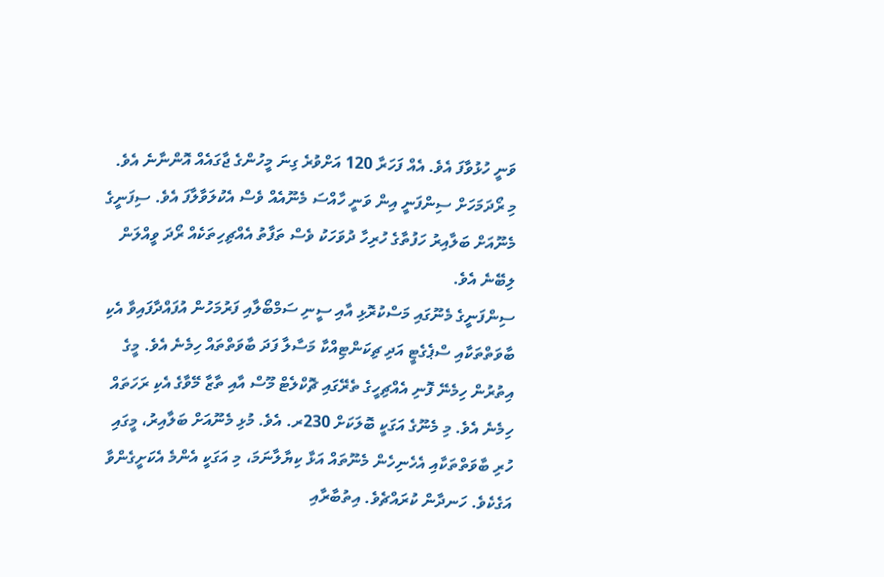ވަނީ ހުޅުވާފަ އެވެ. އެއް ފަހަރާ 120 އަށްވުރެ ގިނަ މީހުންގެ ޖާގައެއް އޮންނާނެ އެވެ.
މި ރޯދަމަހަށް ސިންފަނީ އިން ވަނީ ހާއްސަ މެނޫއެއް ވެސް އެކުލަވާލާފަ އެވެ. ސިފަނީގެ މެނޫއަށް ބަލާއިރު ހަފުތާގެ ހުރިހާ ދުވަހަކު ވެސް ތަފާތު އެއްޗިހިތަކެއް ރޯދަ ވީއްލަން ލިބޭނެ އެވެ.
ސިންފަނީގެ މެނޫގައި މަސްކުރޮޅި އާއި ސީނި ސަމްބޯލާއި ފަރުމަހުން އުފައްދާފައިވާ އެކި ބާވަތްތަކާއި ސްޕެގެޓީ އަދި ޗިކަންޓިއްކާ މަސާލާ ފަދަ ބާވަތްތައް ހިމެނެ އެވެ. މީގެ އިތުރުން ހިމެނޭ ފޮނި އެއްޗިހީގެ ތެރޭގައި ޗޮކްލެޓް މޫސް އާއި ތާޒާ މޭވާގެ އެކި ރަހަތައް ހިމެނެ އެވެ. މި މެނޫގެ އަގަކީ ބޮލަކަށް 230ރ. އެވެ. މުޅި މެނޫއަށް ބަލާއިރު، މީގައި ހުރި ބާވަތްތަކާއި އެހެނިހެން މެނޫތައް އަޅާ ކިޔާލާނަމަ، މި އަގަކީ އެންމެ އެކަށީގެންވާ އަގެކެވެ. ހަނދާން ކުރައްޗެވެ. އިތުބާރާއި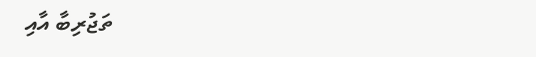ތަޖުރިބާ އާއި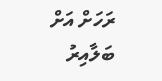ރަހަށް އަށް ބަލާއިރު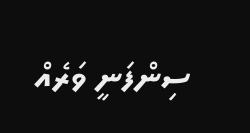ސިންފަނީ ވަރެއް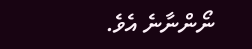ނޯންނާނެ އެވެ.